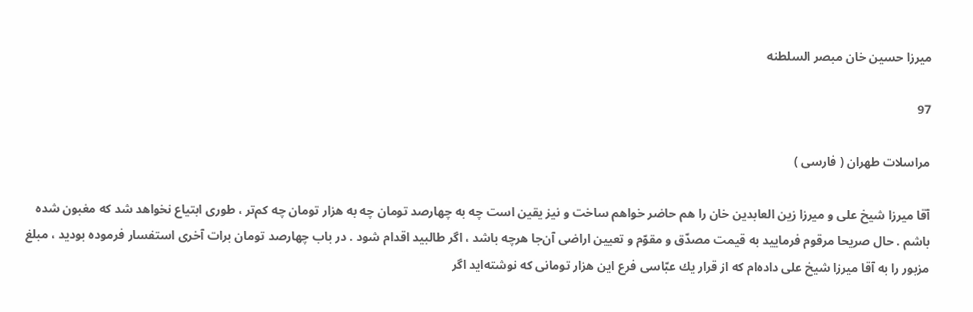ميرزا حسين خان مبصر السلطنه

97

مراسلات طهران ( فارسى )

آقا ميرزا شيخ على و ميرزا زين العابدين خان را هم حاضر خواهم ساخت و نيز يقين است چه به چهارصد تومان چه به هزار تومان چه كم‌تر ، طورى ابتياع نخواهد شد كه مغبون شده باشم . حال صريحا مرقوم فرماييد به قيمت مصدّق و مقوّم و تعيين اراضى آن‌جا هرچه باشد ، اگر طالبيد اقدام شود . در باب چهارصد تومان برات آخرى استفسار فرموده بوديد ، مبلغ مزبور را به آقا ميرزا شيخ على داده‌ام كه از قرار يك عبّاسى فرع اين هزار تومانى كه نوشته‌ايد اگر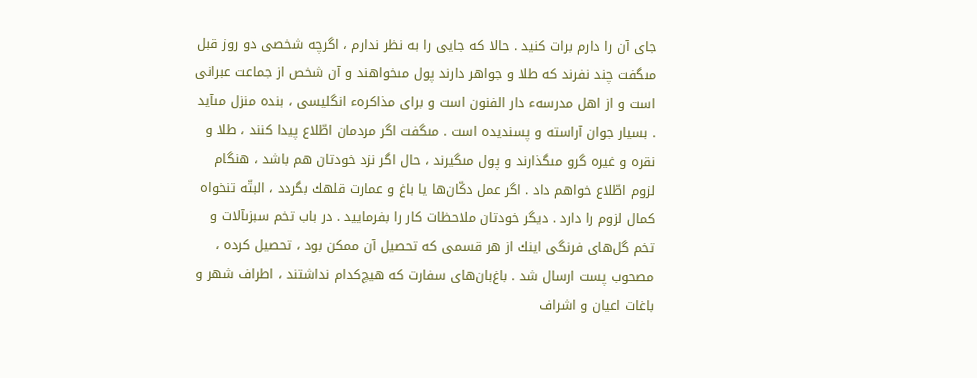جاى آن را دارم برات كنيد . حالا كه جايى را به نظر ندارم ، اگرچه شخصى دو روز قبل مىگفت چند نفرند كه طلا و جواهر دارند پول مىخواهند و آن شخص از جماعت عبرانى است و از اهل مدرسهء دار الفنون است و براى مذاكرهء انگليسى ، بنده منزل مىآيد . بسيار جوان آراسته و پسنديده است . مىگفت اگر مردمان اطّلاع پيدا كنند ، طلا و نقره و غيره گرو مىگذارند و پول مىگيرند ، حال اگر نزد خودتان هم باشد ، هنگام لزوم اطّلاع خواهم داد . اگر عمل دكّان‌ها يا باغ و عمارت قلهك بگردد ، البتّه تنخواه كمال لزوم را دارد . ديگر خودتان ملاحظات كار را بفرماييد . در باب تخم سبزىآلات و تخم گل‌هاى فرنگى اينك از هر قسمى كه تحصيل آن ممكن بود ، تحصيل كرده ، مصحوب پست ارسال شد . باغ‌بان‌هاى سفارت كه هيچ‌كدام نداشتند ، اطراف شهر و باغات اعيان و اشراف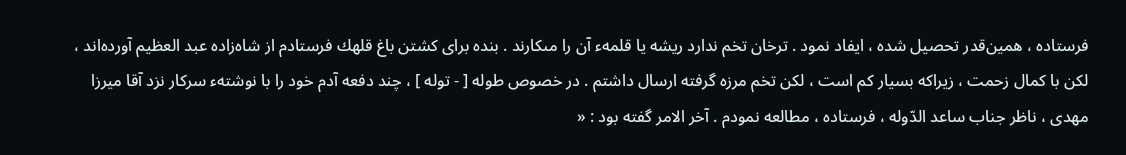فرستاده ، همين‌قدر تحصيل شده ، ايفاد نمود . ترخان تخم ندارد ريشه يا قلمهء آن را مىكارند . بنده براى كشتن باغ قلهك فرستادم از شاه‌زاده عبد العظيم آورده‌اند ، لكن با كمال زحمت ، زيراكه بسيار كم است ، لكن تخم مرزه گرفته ارسال داشتم . در خصوص طوله [ - توله ] ، چند دفعه آدم خود را با نوشتهء سركار نزد آقا ميرزا مهدى ، ناظر جناب ساعد الدّوله ، فرستاده ، مطالعه نمودم . آخر الامر گفته بود : «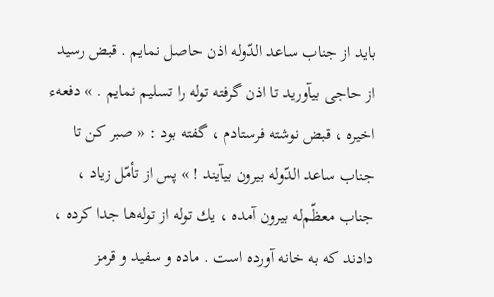بايد از جناب ساعد الدّوله اذن حاصل نمايم . قبض رسيد از حاجى بيآوريد تا اذن گرفته توله را تسليم نمايم . » دفعهء اخيره ، قبض نوشته فرستادم ، گفته بود : « صبر كن تا جناب ساعد الدّوله بيرون بيآيند ! » پس از تأمّل زياد ، جناب معظّم‌له بيرون آمده ، يك توله از توله‌ها جدا كرده ، دادند كه به خانه آورده است . ماده و سفيد و قرمز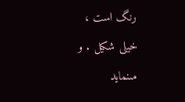رنگ است ، خيلى شكيل . و مىنمايد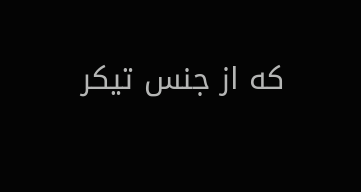كه از جنس تيكر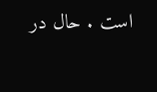است . حال در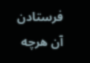فرستادن آن هرچه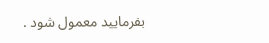بفرماييد معمول شود .